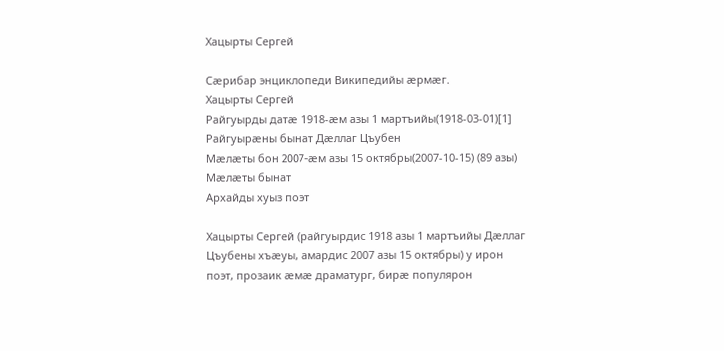Хацырты Сергей

Сæрибар энциклопеди Википедийы æрмæг.
Хацырты Сергей
Райгуырды датæ 1918-æм азы 1 мартъийы(1918-03-01)[1]
Райгуырæны бынат Дæллаг Цъубен
Мæлæты бон 2007-æм азы 15 октябры(2007-10-15) (89 азы)
Мæлæты бынат
Архайды хуыз поэт

Хацырты Сергей (райгуырдис 1918 азы 1 мартъийы Дæллаг Цъубены хъæуы, амардис 2007 азы 15 октябры) у ирон поэт, прозаик æмæ драматург, бирæ популярон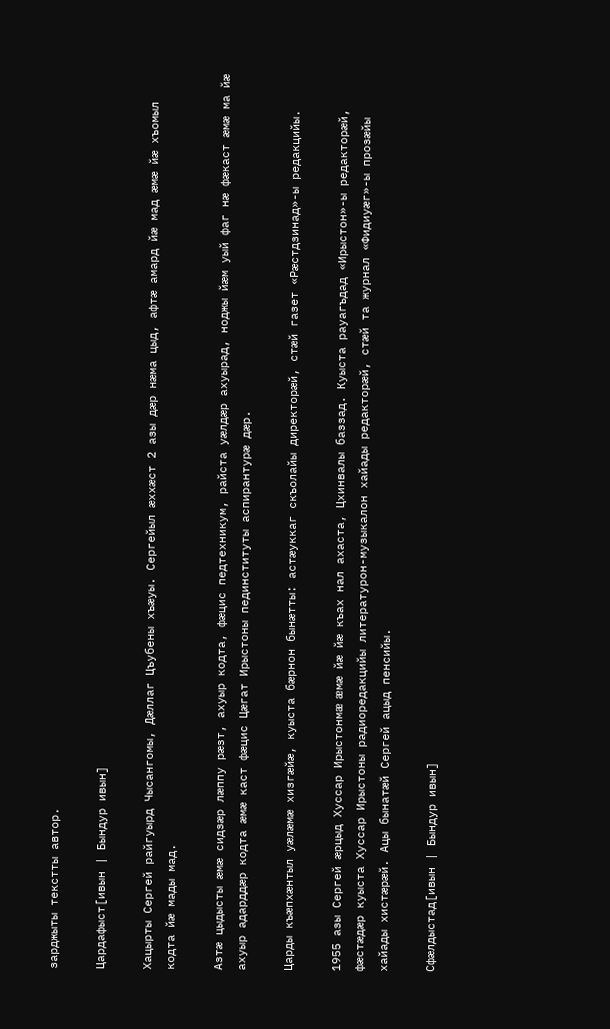зарджыты текстты автор.

Цардафыст[ивын | Бындур ивын]

Хацырты Сергей райгуырд Чысангомы, Дæллаг Цъубены хъæуы. Сергейыл æххæст 2 азы дæр нæма цыд, афтæ амард йæ мад æмæ йæ хъомыл кодта йæ мады мад.

Азтæ цыдысты æмæ сидзæр лæппу рæзт, ахуыр кодта, фæцис педтехникум, райста уæлдæр ахуырад, ноджы йæм уый фаг нæ фæкаст æмæ ма йæ ахуыр адарддæр кодта æмæ каст фæцис Цæгат Ирыстоны пединституты аспирантурæ дæр.

Царды къæпхæнтыл уæлæмæ хизгæйæ, куыста бæрнон бынæтты: астæуккаг скъолайы директорæй, стæй газет «Рæстдзинад»-ы редакцийы.

1955 азы Сергей æрцыд Хуссар Ирыстонмæ æмæ йæ йæ къах нал ахаста, Цхинвалы баззад. Куыста рауагъдад «Ирыстон»-ы редакторæй, фæстæдæр куыста Хуссар Ирыстоны радиоредакцийы литературон-музыкалон хайады редакторæй, стæй та журнал «Фидиуæг»-ы прозæйы хайады хистæрæй. Ацы бынатæй Сергей ацыд пенсийы.

Сфæлдыстад[ивын | Бындур ивын]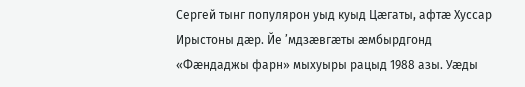Сергей тынг популярон уыд куыд Цæгаты, афтæ Хуссар Ирыстоны дæр. Йе ’мдзæвгæты æмбырдгонд «Фæндаджы фарн» мыхуыры рацыд 1988 азы. Уæды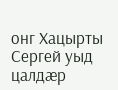онг Хацырты Сергей уыд цалдæр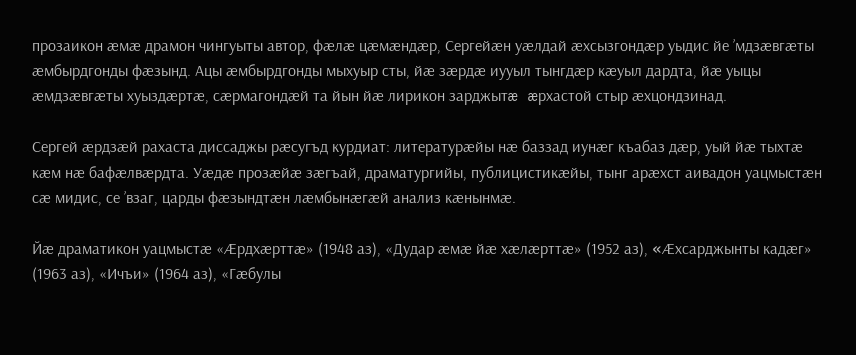прозаикон æмæ драмон чингуыты автор, фæлæ цæмæндæр, Сергейæн уæлдай æхсызгондæр уыдис йе ’мдзæвгæты æмбырдгонды фæзынд. Ацы æмбырдгонды мыхуыр сты, йæ зæрдæ иууыл тынгдæр кæуыл дардта, йæ уыцы æмдзæвгæты хуыздæртæ, сæрмагондæй та йын йæ лирикон зарджытæ æрхастой стыр æхцондзинад.

Сергей æрдзæй рахаста диссаджы рæсугъд курдиат: литературæйы нæ баззад иунæг къабаз дæр, уый йæ тыхтæ кæм нæ бафæлвæрдта. Уæдæ прозæйæ зæгъай, драматургийы, публицистикæйы, тынг арæхст аивадон уацмыстæн сæ мидис, се ’взаг, царды фæзындтæн лæмбынæгæй анализ кæнынмæ.

Йæ драматикон уацмыстæ «Æрдхæрттæ» (1948 аз), «Дудар æмæ йæ хæлæрттæ» (1952 аз), «Æхсарджынты кадæг» (1963 аз), «Ичъи» (1964 аз), «Гæбулы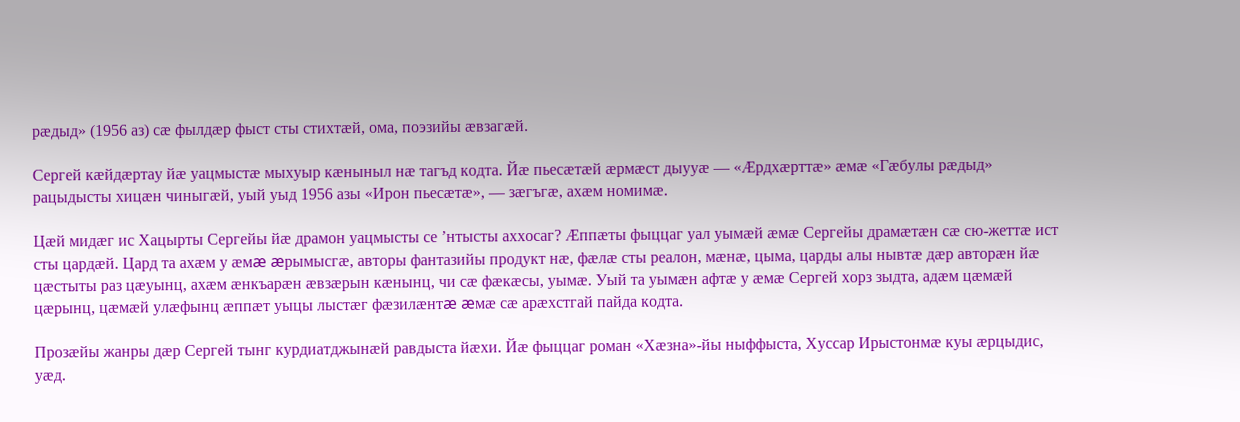рæдыд» (1956 аз) сæ фылдæр фыст сты стихтæй, ома, поэзийы æвзагæй.

Сергей кæйдæртау йæ уацмыстæ мыхуыр кæныныл нæ тагъд кодта. Йæ пьесæтæй æрмæст дыууæ — «Æрдхæрттæ» æмæ «Гæбулы рæдыд» рацыдысты хицæн чиныгæй, уый уыд 1956 азы «Ирон пьесæтæ», — зæгъгæ, ахæм номимæ.

Цæй мидæг ис Хацырты Сергейы йæ драмон уацмысты се ’нтысты аххосаг? Æппæты фыццаг уал уымæй æмæ Сергейы драмæтæн сæ сю-жеттæ ист сты цардæй. Цард та ахæм у æмæ æрымысгæ, авторы фантазийы продукт нæ, фæлæ сты реалон, мæнæ, цыма, царды алы нывтæ дæр авторæн йæ цæстыты раз цæуынц, ахæм æнкъарæн æвзæрын кæнынц, чи сæ фæкæсы, уымæ. Уый та уымæн афтæ у æмæ Сергей хорз зыдта, адæм цæмæй цæрынц, цæмæй улæфынц æппæт уыцы лыстæг фæзилæнтæ æмæ сæ арæхстгай пайда кодта.

Прозæйы жанры дæр Сергей тынг курдиатджынæй равдыста йæхи. Йæ фыццаг роман «Хæзна»-йы ныффыста, Хуссар Ирыстонмæ куы æрцыдис, уæд.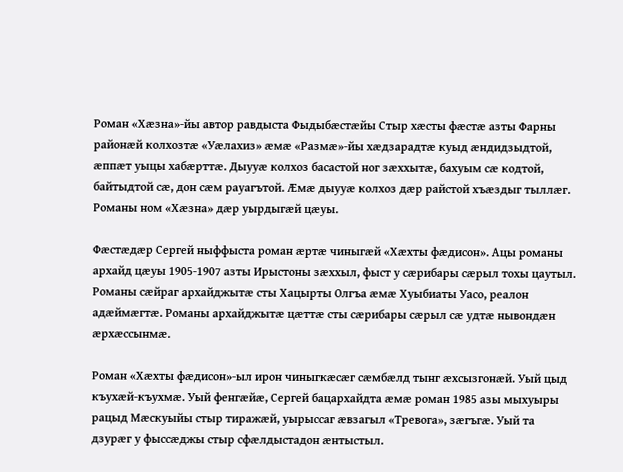Роман «Хæзна»-йы автор равдыста Фыдыбæстæйы Стыр хæсты фæстæ азты Фарны районæй колхозтæ «Уæлахиз» æмæ «Размæ»-йы хæдзарадтæ куыд æндидзыдтой, æппæт уыцы хабæрттæ. Дыууæ колхоз басастой ног зæххытæ, бахуым сæ кодтой, байтыдтой сæ, дон сæм рауагътой. Æмæ дыууæ колхоз дæр райстой хъæздыг тыллæг. Романы ном «Хæзна» дæр уырдыгæй цæуы.

Фæстæдæр Сергей ныффыста роман æртæ чиныгæй «Хæхты фæдисон». Ацы романы архайд цæуы 1905-1907 азты Ирыстоны зæххыл, фыст у сæрибары сæрыл тохы цаутыл. Романы сæйраг архайджытæ сты Хацырты Олгъа æмæ Хуыбиаты Уасо, реалон адæймæгтæ. Романы архайджытæ цæттæ сты сæрибары сæрыл сæ удтæ нывондæн æрхæссынмæ.

Роман «Хæхты фæдисон»-ыл ирон чиныгкæсæг сæмбæлд тынг æхсызгонæй. Уый цыд къухæй-къухмæ. Уый фенгæйæ, Сергей бацархайдта æмæ роман 1985 азы мыхуыры рацыд Мæскуыйы стыр тиражæй, уырыссаг æвзагыл «Тревога», зæгъгæ. Уый та дзурæг у фыссæджы стыр сфæлдыстадон æнтыстыл.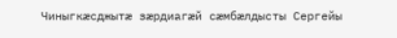Чиныгкæсджытæ зæрдиагæй сæмбæлдысты Сергейы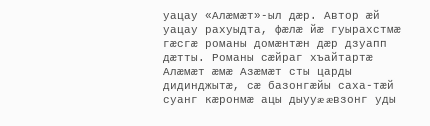уацау «Алæмæт»-ыл дæр. Автор æй уацау рахуыдта, фæлæ йæ гуырахстмæ гæсгæ романы домæнтæн дæр дзуапп дæтты. Романы сæйраг хъайтартæ Алæмæт æмæ Азæмæт сты царды дидинджытæ, сæ базонгæйы саха-тæй суанг кæронмæ ацы дыууæ æвзонг уды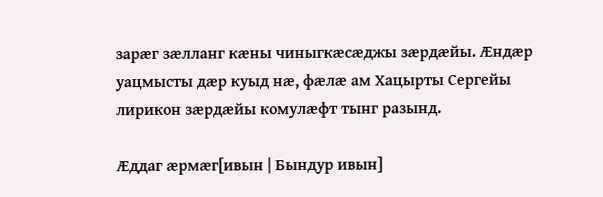зарæг зæлланг кæны чиныгкæсæджы зæрдæйы. Æндæр уацмысты дæр куыд нæ, фæлæ ам Хацырты Сергейы лирикон зæрдæйы комулæфт тынг разынд.

Æддаг æрмæг[ивын | Бындур ивын]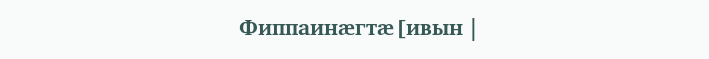Фиппаинæгтæ[ивын |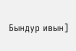Бындур ивын]